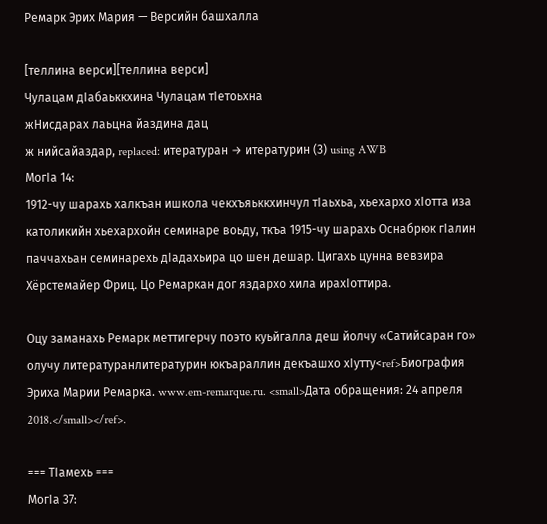Ремарк Эрих Мария — Версийн башхалла

[теллина верси][теллина верси]
Чулацам дӀабаьккхина Чулацам тӀетоьхна
жНисдарах лаьцна йаздина дац
ж нийсайаздар, replaced: итературан → итературин (3) using AWB
МогӀа 14:
1912-чу шарахь халкъан ишкола чекхъяьккхинчул тӀаьхьа, хьехархо хӀотта иза католикийн хьехархойн семинаре воьду, ткъа 1915-чу шарахь Оснабрюк гӀалин паччахьан семинарехь дӀадахьира цо шен дешар. Цигахь цунна вевзира Хёрстемайер Фриц. Цо Ремаркан дог яздархо хила ирахӀоттира.

Оцу заманахь Ремарк меттигерчу поэто куьйгалла деш йолчу «Сатийсаран го» олучу литературанлитературин юкъараллин декъашхо хӀутту<ref>Биография Эриха Марии Ремарка. www.em-remarque.ru. <small>Дата обращения: 24 апреля 2018.</small></ref>.

=== ТӀамехь ===
МогӀа 37: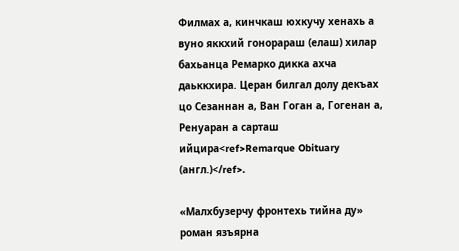Филмах а, кинчкаш юхкучу хенахь а вуно яккхий гонорараш (елаш) хилар бахьанца Ремарко дикка ахча даьккхира. Церан билгал долу декъах цо Сезаннан а, Ван Гоган а, Гогенан а, Ренуаран а сарташ ийцира<ref>Remarque Obituary (англ.)</ref>.

«Малхбузерчу фронтехь тийна ду» роман язъярна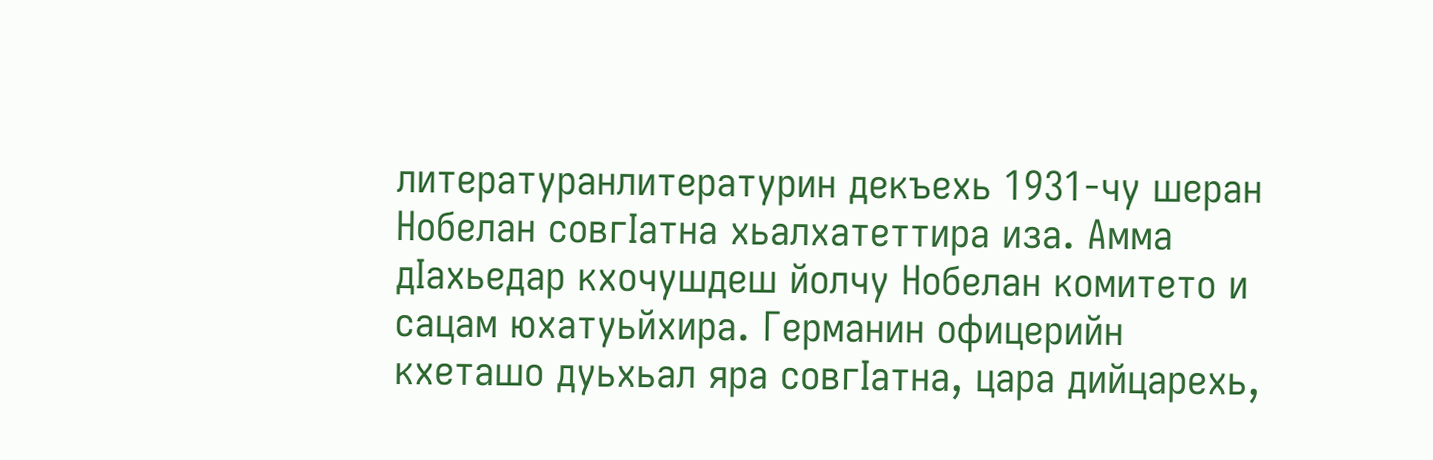литературанлитературин декъехь 1931-чу шеран Нобелан совгӀатна хьалхатеттира иза. Амма дӀахьедар кхочушдеш йолчу Нобелан комитето и сацам юхатуьйхира. Германин офицерийн кхеташо дуьхьал яра совгӀатна, цара дийцарехь,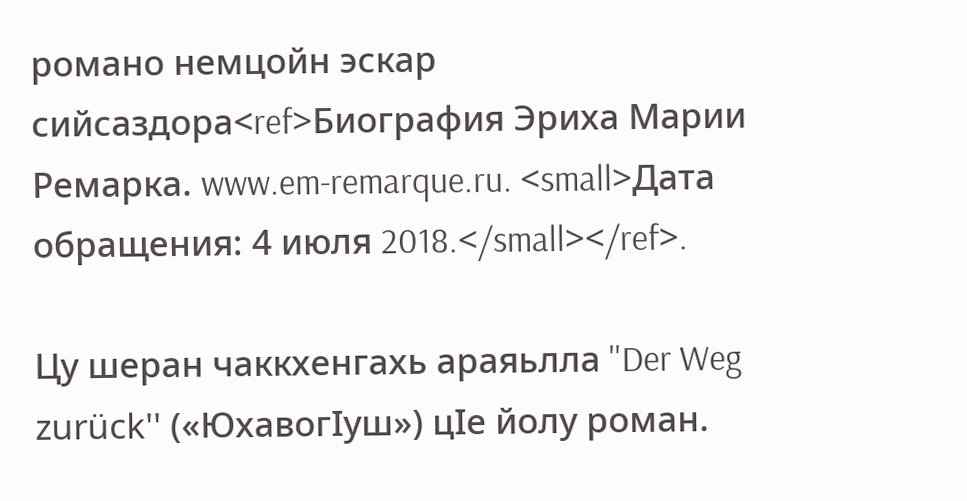романо немцойн эскар сийсаздора<ref>Биография Эриха Марии Ремарка. www.em-remarque.ru. <small>Дата обращения: 4 июля 2018.</small></ref>.

Цу шеран чаккхенгахь араяьлла ''Der Weg zurück'' («ЮхавогӀуш») цӀе йолу роман.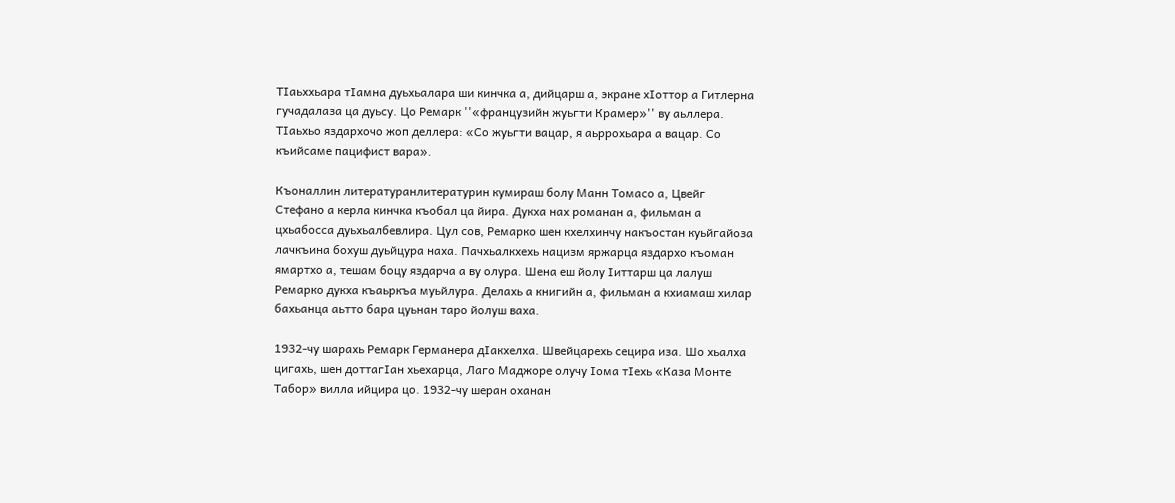ТӀаьххьара тӀамна дуьхьалара ши кинчка а, дийцарш а, экране хӀоттор а Гитлерна гучадалаза ца дуьсу. Цо Ремарк ''«французийн жуьгти Крамер»'' ву аьллера. ТӀаьхьо яздархочо жоп деллера: «Со жуьгти вацар, я аьррохьара а вацар. Со къийсаме пацифист вара».

Къоналлин литературанлитературин кумираш болу Манн Томасо а, Цвейг Стефано а керла кинчка къобал ца йира. Дукха нах романан а, фильман а цхьабосса дуьхьалбевлира. Цул сов, Ремарко шен кхелхинчу накъостан куьйгайоза лачкъина бохуш дуьйцура наха. Пачхьалкхехь нацизм яржарца яздархо къоман ямартхо а, тешам боцу яздарча а ву олура. Шена еш йолу Ӏиттарш ца лалуш Ремарко дукха къаьркъа муьйлура. Делахь а книгийн а, фильман а кхиамаш хилар бахьанца аьтто бара цуьнан таро йолуш ваха.

1932-чу шарахь Ремарк Германера дӀакхелха. Швейцарехь сецира иза. Шо хьалха цигахь, шен доттагӀан хьехарца, Лаго Маджоре олучу Ӏома тӀехь «Каза Монте Табор» вилла ийцира цо. 1932-чу шеран оханан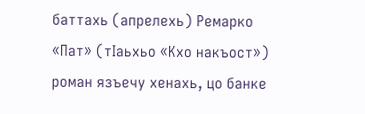баттахь (апрелехь) Ремарко «Пат» (тӀаьхьо «Кхо накъост») роман язъечу хенахь, цо банке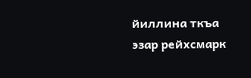йиллина ткъа эзар рейхсмарк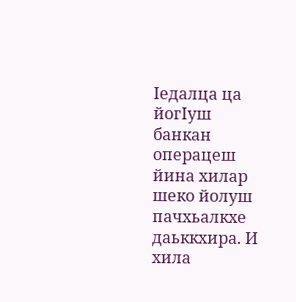Ӏедалца ца йогӀуш банкан операцеш йина хилар шеко йолуш пачхьалкхе даьккхира. И хила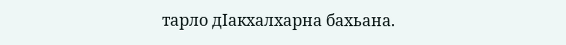тарло дӀакхалхарна бахьана.